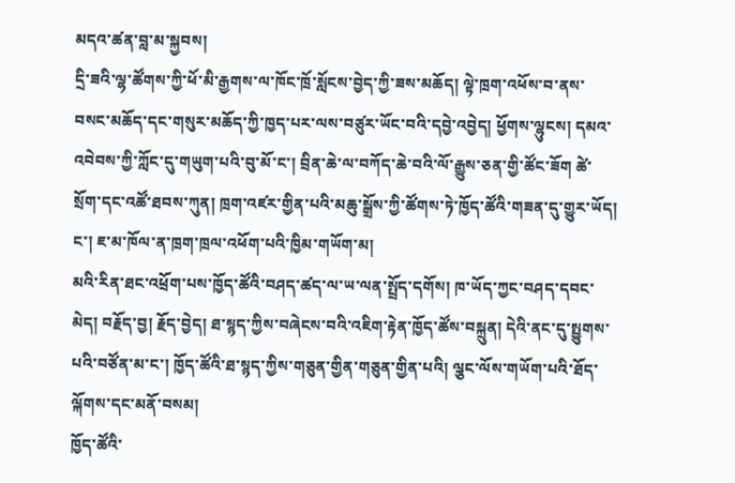མདའ་ཚན་བླ་མ་སྐྱབས།
དྲི་ཟའི་ལྷ་ཚོགས་ཀྱི་ཕོ་མི་རྒྱགས་ལ་ཁོང་ཁྲོ་སློངས་བྱེད་ཀྱི་ཟས་མཆོད། ལྟེ་ཁྲག་འཕོས་བ་ནས་བསང་མཆོད་དང་གསུར་མཆོད་ཀྱི་ཁྱད་པར་ལས་བཙུར་ཡོང་བའི་དབྱེ་འབྱེད། ཕྱོགས་ལྷུངས། དམའ་འབེབས་ཀྱི་ཀློང་དུ་གཡུག་པའི་བུ་མོ་ང་། བྲིན་ཆེ་ལ་བཀོད་ཆེ་བའི་ལོ་རྒྱུས་ཅན་གྱི་ཚོང་ཟོག ཚེ་སྲོག་དང་འཚོ་ཐབས་ཀུན། ཁྲག་འཛར་གྱིན་པའི་མཆུ་སྒྲོས་ཀྱི་ཚོགས་ཏེ་ཁྱོད་ཚོའི་གཟན་དུ་གྱུར་ཡོད། ང་། ཇ་མ་ཁོལ་ན་ཁྲག་ཁྲལ་འཕོག་པའི་ཁྱིམ་གཡོག་མ།
མའི་རིན་ཐང་འཕྲོག་པས་ཁྱོད་ཚོའི་བཤད་ཚད་ལ་ཡ་ལན་སྤྲོད་དགོས། ཁ་ཡོད་ཀྱང་བཤད་དབང་མེད། བརྗོད་བྱ། རྗོད་བྱེད། ཐ་སྙད་ཀྱིས་བཞེངས་བའི་འཇིག་རྟེན་ཁྱོད་ཚོས་བསྐྲུན། དེའི་ནང་དུ་སྤྱུགས་པའི་བཙོན་མ་ང་། ཁྱོད་ཚོའི་ཐ་སྙད་ཀྱིས་གཅུན་གྱིན་གཅུན་གྱིན་པའི། ལྕང་ལོས་གཡོག་པའི་ཐོད་ལྐོགས་དང་མནོ་བསམ།
ཁྱོད་ཚོའི་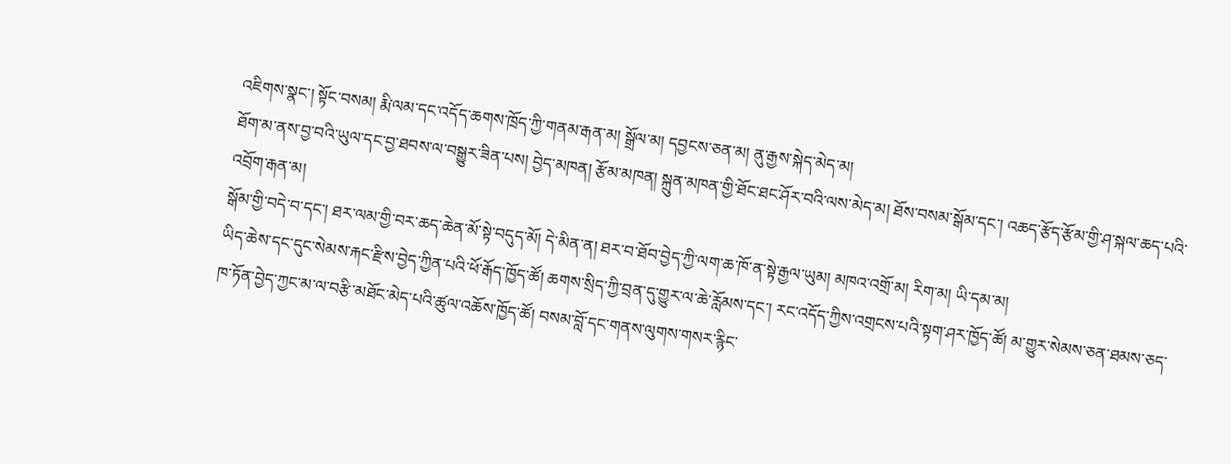འཇིགས་སྣང་། སྟོང་བསམ། རྨི་ལམ་དང་འདོད་ཆགས་ཁྲོད་ཀྱི་གནམ་རྒན་མ། སྒྲོལ་མ། དབྱངས་ཅན་མ། ནུ་རྒྱས་སྐེད་མེད་མ།
ཐོག་མ་ནས་བྱ་བའི་ཡུལ་དང་བྱ་ཐབས་ལ་བསྒྱུར་ཟིན་པས། བྱེད་མཁན། རྩོམ་མཁན། སྐྲུན་མཁན་གྱི་ཐོང་ཐང་ཤོར་བའི་ལས་མེད་མ། ཐོས་བསམ་སྒོམ་དང་། འཆད་རྩོད་རྩོམ་གྱི་ཤ་སྐལ་ཆད་པའི་འབྲོག་རྒན་མ།
སྒོམ་གྱི་བདེ་བ་དང་། ཐར་ལམ་གྱི་བར་ཆད་ཆེན་མོ་སྟེ་བདུད་མོ། དེ་མིན་ན། ཐར་བ་ཐོབ་བྱེད་ཀྱི་ལག་ཆ་ཁོ་ན་སྟེ་རྒྱལ་ཡུམ། མཁའ་འགྲོ་མ། རིག་མ། ཡི་དམ་མ།
ཡིད་ཆེས་དང་དུང་སེམས་རྐང་རྫིས་བྱེད་ཀྱིན་པའི་ཕོ་རྒོད་ཁྱོད་ཚོ། ཆགས་སྲིད་ཀྱི་བྲན་དུ་གྱུར་ལ་ཆེ་རློམས་དང་། རང་འདོད་ཀྱིས་འགྲངས་པའི་སྟག་ཤར་ཁྱོད་ཚོ། མ་གྱུར་སེམས་ཅན་ཐམས་ཅད་ཁ་ཏོན་བྱེད་ཀྱང་མ་ལ་བརྩི་མཐོང་མེད་པའི་ཚུལ་འཆོས་ཁྱོད་ཚོ། བསམ་བློ་དང་གནས་ལུགས་གསར་རྙིང་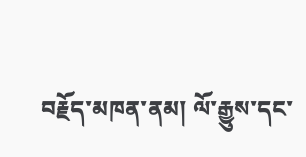བརྗོད་མཁན་ནམ། ལོ་རྒྱུས་དང་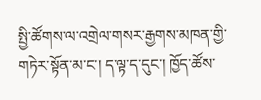སྤྱི་ཚོགས་ལ་འགྲེལ་གསར་རྒྱགས་མཁན་གྱི་གཏེར་སྟོན་མ་ང་། ད་ལྟ་ད་དུང་། ཁྱོད་ཚོས་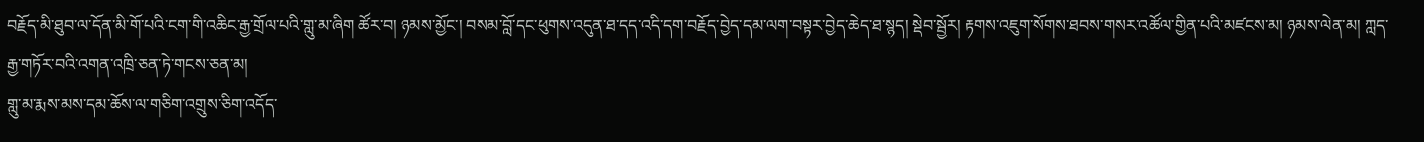བརྗོད་མི་ཐུབ་ལ་དོན་མི་གོ་པའི་ངག་གི་འཆིང་རྒྱ་གྲོལ་པའི་གླུ་མ་ཞིག ཚོར་བ། ཉམས་མྱོང་། བསམ་བློ་དང་ཕུགས་འདུན་ཐ་དད་འདི་དག་བརྗོད་བྱེད་དམ་ལག་བསྟར་བྱེད་ཆེད་ཐ་སྙད། སྡེབ་སྦྱོར། རྟགས་འཇུག་སོགས་ཐབས་གསར་འཚོལ་གྱིན་པའི་མཛངས་མ། ཉམས་ལེན་མ། ཀླད་རྒྱ་གཏོར་བའི་འགན་འཁྲི་ཅན་ཏེ་གངས་ཅན་མ།
གླུ་མ་རྨས་མས་དམ་ཆོས་ལ་གཅིག་འགྲུས་ཅིག་འདོད་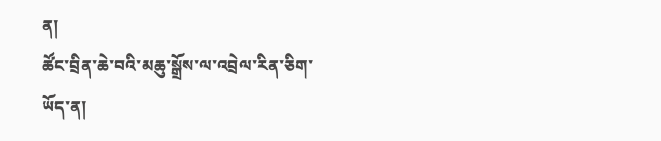ན།
ཚོང་བྲིན་ཆེ་བའི་མཆུ་སྒྲོས་ལ་འབྲེལ་རིན་ཅིག་ཡོད་ན།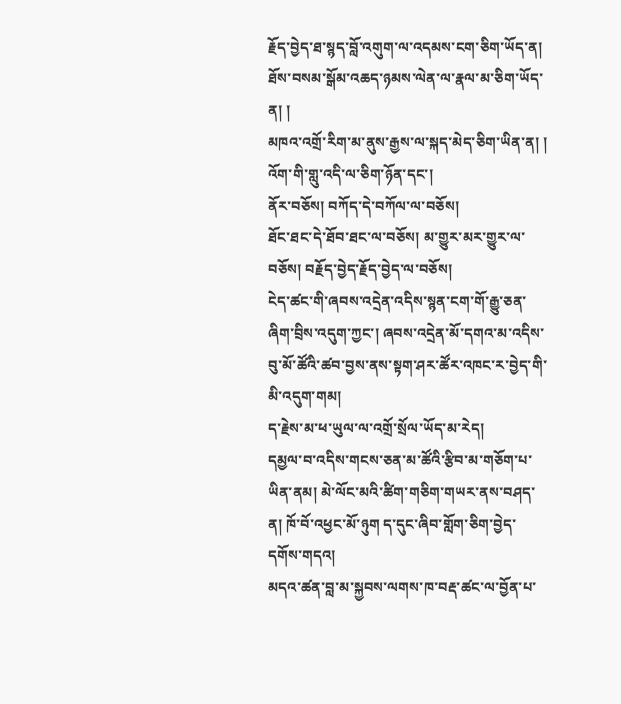རྗོད་བྱེད་ཐ་སྙད་བློ་འགུག་ལ་འདམས་ངག་ཅིག་ཡོད་ན།
ཐོས་བསམ་སྒོམ་འཆད་ཉམས་ལེན་ལ་རྣལ་མ་ཅིག་ཡོད་ན། །
མཁའ་འགྲོ་རིག་མ་ནུས་རྒྱས་ལ་སྐད་མེད་ཅིག་ཡིན་ན། །
འོག་གི་གླུ་འདི་ལ་ཅིག་ཉོན་དང་།
ནོར་བཅོས། བཀོད་དེ་བཀོལ་ལ་བཅོས།
ཐོང་ཐང་དེ་ཐོབ་ཐང་ལ་བཅོས། མ་གྱུར་མར་གྱུར་ལ་བཅོས། བརྗོད་བྱེད་རྗོད་བྱེད་ལ་བཅོས།
ངེད་ཚང་གི་ཞབས་འདྲེན་འདིས་སྙན་ངག་གོ་རྒྱུ་ཅན་ཞིག་བྲིས་འདུག་ཀྱང་། ཞབས་འདྲེན་མོ་དགའ་མ་འདིས་བུ་མོ་ཚོའི་ཚབ་བྱས་ནས་སྟག་ཤར་ཚོར་འཁང་ར་བྱེད་གི་མི་འདུག་གམ།
ད་རྗེས་མ་ཕ་ཡུལ་ལ་འགྲོ་སྲོལ་ཡོད་མ་རེད།
དམྱལ་བ་འདིས་གངས་ཅན་མ་ཚོའི་རྩིབ་མ་གཅོག་པ་ཡིན་ནམ། མེ་ལོང་མའི་ཚིག་གཅིག་གཡར་ནས་བཤད་ན། ཁོ་བོ་འཕྱང་མོ་ཉུག ད་དུང་ཞིབ་གློག་ཅིག་བྱེད་དགོས་གདའ།
མདའ་ཚན་བླ་མ་སྐྱབས་ལགས་ཁ་བརྡ་ཚང་ལ་བྱོན་པ་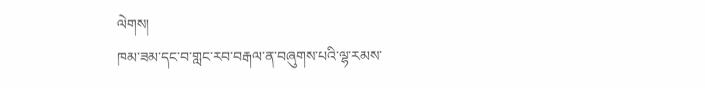ལེགས།
ཁམ་ཟམ་དང་བ་གླང་རབ་བརྒལ་ན་བཞུགས་པའི་ལྷ་རམས་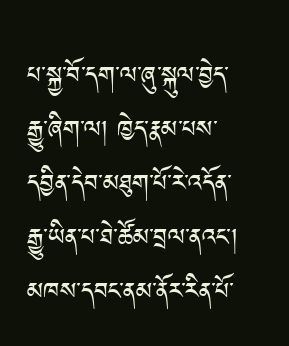པ་སྐྱ་བོ་དག་ལ་ཞུ་སྐུལ་བྱེད་རྒྱུ་ཞིག་ལ། ཁྱེད་རྣམ་པས་དབྱིན་དེབ་མཐུག་པོ་རེ་འདོན་རྒྱུ་ཡིན་པ་ཐེ་ཚོམ་བྲལ་ནའང་། མཁས་དབང་ནམ་ནོར་རིན་པོ་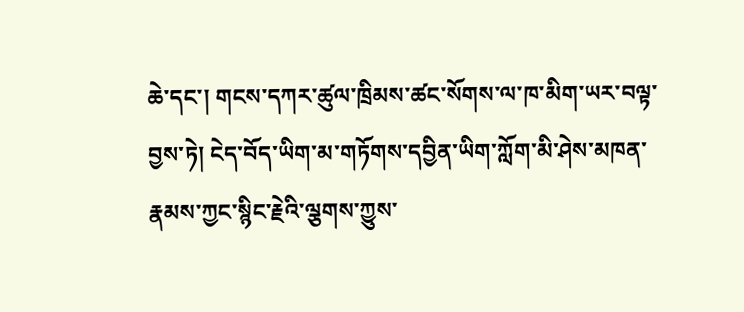ཆེ་དང་། གངས་དཀར་ཚུལ་ཁྲིམས་ཚང་སོགས་ལ་ཁ་མིག་ཡར་བལྟ་བྱས་ཏེ། ངེད་བོད་ཡིག་མ་གཏོགས་དབྱིན་ཡིག་ཀློག་མི་ཤེས་མཁན་རྣམས་ཀྱང་སྙིང་རྗེའི་ལྕགས་ཀྱུས་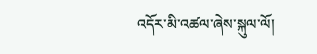འདོར་མི་འཚལ་ཞེས་སྐུལ་ལོ།